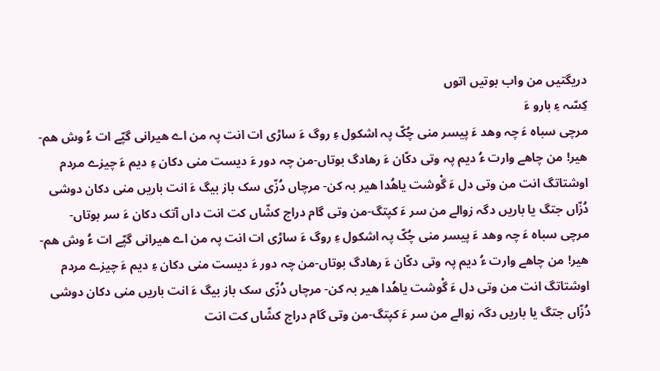دریگتیں من واب بوتیں اتوں
کِسّہ ءِ بارو ءَ
مرچی سباہ ءَ چہ وھد ءَ پیسر منی چُکّ پہ اشکول ءِ روگ ءَ ساڑی ات انت پہ من اے ھیرانی گپّے ات ءُ وش ھم- ھیر! من چاھے وارت ءُ دیم پہ وتی دکّان ءَ رھادگ بوتاں-من چہ دور ءَ دیست منی دکان ءِ دیم ءَ چیزے مردم اوشتاتگ انت من وتی دل ءَ گْوشت یاھُدا ھیر بہ کن- مرچاں دُزّی سک باز بیگ ءَ انت باریں منی دکان دوشی دُزّاں جتگ یا باریں دگہ زوالے من سر ءَ کپتگ-من وتی گام دراج کشّاں کت انت داں آتک دکان ءَ سر بوتاں-
مرچی سباہ ءَ چہ وھد ءَ پیسر منی چُکّ پہ اشکول ءِ روگ ءَ ساڑی ات انت پہ من اے ھیرانی گپّے ات ءُ وش ھم- ھیر! من چاھے وارت ءُ دیم پہ وتی دکّان ءَ رھادگ بوتاں-من چہ دور ءَ دیست منی دکان ءِ دیم ءَ چیزے مردم اوشتاتگ انت من وتی دل ءَ گْوشت یاھُدا ھیر بہ کن- مرچاں دُزّی سک باز بیگ ءَ انت باریں منی دکان دوشی دُزّاں جتگ یا باریں دگہ زوالے من سر ءَ کپتگ-من وتی گام دراج کشّاں کت انت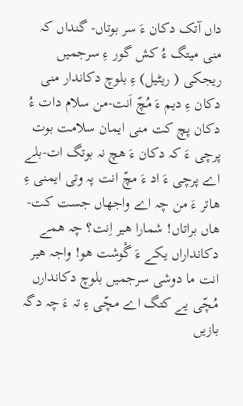داں آتک دکان ءَ سر بوتاں- گنداں کہ منی میتگ ءُ کش گور ءِ سرجمیں ریجکی ( ریٹیل) ءِ بلوچ دکاندار منی دکان ءِ دیم ءَ مُچّ اَنت-من سلام دات ءُ دکان پچ کت منی ایمان سلامت بوت پرچی ءَ کہ دکان ءَ ھچ نہ بوتگ ات-بلے اے پرچی ءَ اد ءَ مچّ انت پہ وتی ایمنی ءِ ھاتر ءَ من چہ اے واجھاں جست کت-ھاں براتاں! شمارا ھیر اِنت؟ چہ ھمے دکانداراں یکے ءَ گْوشت ھو! واجہ ھیر انت ما دوشی سرجمیں بلوچ دکاندارں مُچّی یے کتگ اے مچّی ءِ تہ ءَ چہ دگہ بازیں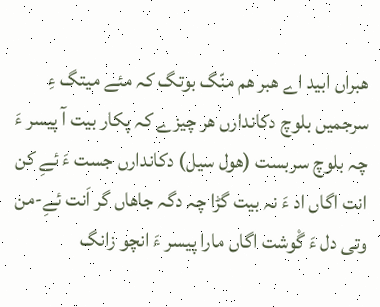ھبراں ابید اے ھبر ھم منّگ بوتگ کہ مئے میتگ ءِ سرجمیں بلوچ دکاندارں ھر چیزے کہ پکار بیت آ پیسر ءَ چہ بلوچ سربست (ھول سیل) دکاندارں جست ءَ ئےِ کن انت اگاں اد ءَ نہ بیت گڑا چہ دگہ جاھاں گر اَنت ئےِ-من وتی دل ءَ گْوشت اگاں مارا پیسر ءَ انچو زانگ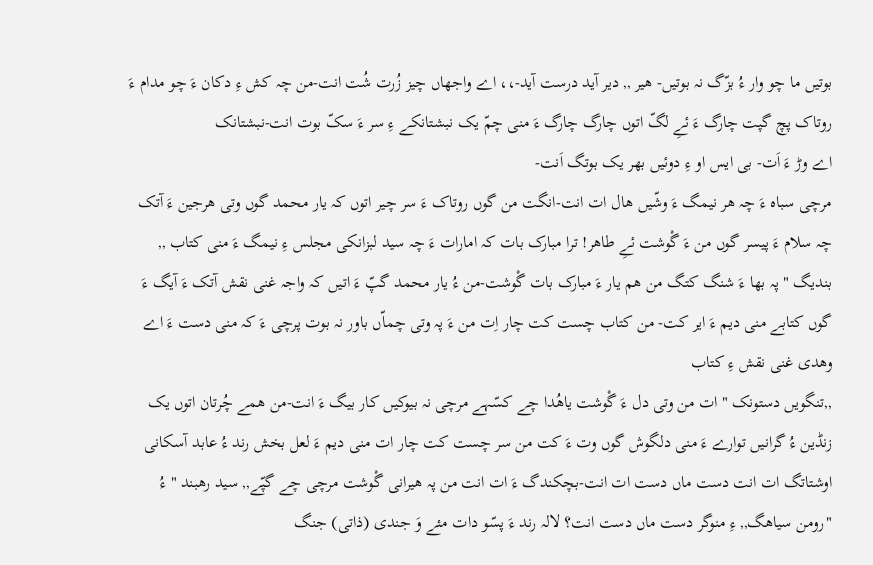بوتیں ما چو وار ءُ بزّگ نہ بوتیں- ھیر ,, دیر آید درست آید-،، اے واجھاں چیز زُرت شُت انت-من چہ کش ءِ دکان ءَ چو مدام ءَ روتاک پچ گپت چارگ ءَ ئےِ لگّ اتوں چارگ چارگ ءَ منی چمّ یک نبشتانکے ءِ سر ءَ سکّ بوت انت-نبشتانک
اے وڑ ءَ اَت- بی ایس او ءِ دوئیں بھر یک بوتگ اَنت-
مرچی سباہ ءَ چہ ھر نیمگ ءَ وشّیں ھال ات انت-انگت من گوں روتاک ءَ سر چیر اتوں کہ یار محمد گوں وتی ھرجین ءَ آتک چہ سلام ءَ پیسر گوں من ءَ گْوشت ئےِ طاھر! ترا مبارک بات کہ امارات ءَ چہ سید لبزانکی مجلس ءِ نیمگ ءَ منی کتاب ,, بندیگ " پہ بھا ءَ شنگ کتگ من ھم یار ءَ مبارک بات گْوشت-من ءُ یار محمد گپّ ءَ اتیں کہ واجہ غنی نقش آتک ءَ آیگ ءَ گوں کتابے منی دیم ءَ ایر کت- من کتاب چست کت چار اِت من ءَ پہ وتی چماّں باور نہ بوت پرچی ءَ کہ منی دست ءَ اے وھدی غنی نقش ءِ کتاب
,,تنگویں دستونک " ات من وتی دل ءَ گْوشت یاھُدا چے کسّہے مرچی نہ بیوکیں کار بیگ ءَ انت-من ھمے چُرتان اتوں یک زنڈین ءُ گرانیں توارے ءَ منی دلگوش گوں وت ءَ کت من سر چست کت چار ات منی دیم ءَ لعل بخش رند ءُ عابد آسکانی اوشتاتگ ات انت دست ماں دست ات انت-بچکندگ ءَ ات انت من پہ ھیرانی گْوشت مرچی چے گپّے,, سید رھبند " ءُ "رومن سیاھگ,, ءِ منوگر دست ماں دست انت؟ لالہ رند ءَ پسّو دات مئے وَ جندی (ذاتی) جنگ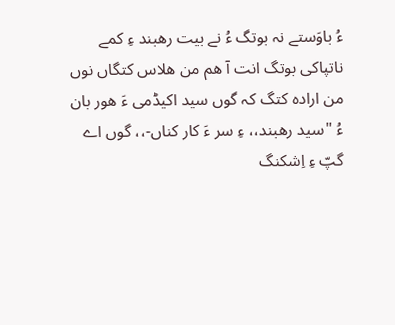ءُ باوَستے نہ بوتگ ءُ نے بیت رھبند ءِ کمے ناتپاکی بوتگ انت آ ھم من ھلاس کتگاں نوں من ارادہ کتگ کہ گوں سید اکیڈمی ءَ ھور بان ءُ "سید رھبند،، ءِ سر ءَ کار کناں-،، گوں اے گپّ ءِ اِشکنگ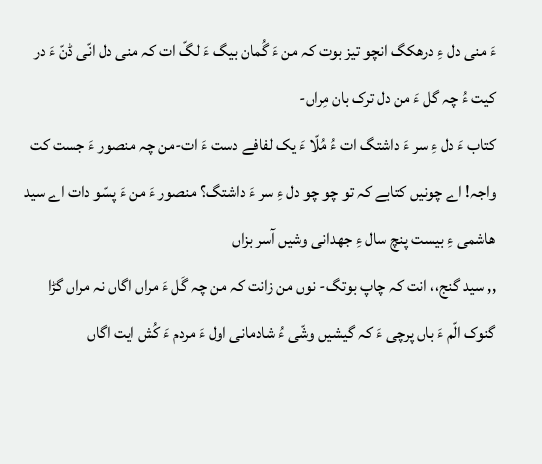ءَ منی دل ءِ درھکگ انچو تیز بوت کہ من ءَ گُمان بیگ ءَ لگّ ات کہ منی دل انّی ڈنّ ءَ در کیت ءُ چہ گل ءَ من دل ترک بان مِراں-
کتاب ءَ دل ءِ سر ءَ داشتگ ات ءُ مُلّا ءَ یک لفافے دست ءَ ات-من چہ منصور ءَ جست کت واجہ! اے چونیں کتابے کہ تو چو چو دل ءِ سر ءَ داشتگ؟ منصور ءَ من ءَ پسّو دات اے سید ھاشمی ءِ بیست پنچ سال ءِ جھدانی وشیں آسر بزاں
,, سید گنج،، انت کہ چاپ بوتگ- نوں من زانت کہ من چہ گَل ءَ مراں اگاں نہ مراں گڑا گنوک الّم ءَ باں پرچی ءَ کہ گیشیں وشّی ءُ شادمانی اول ءَ مردم ءَ کُش ایت اگاں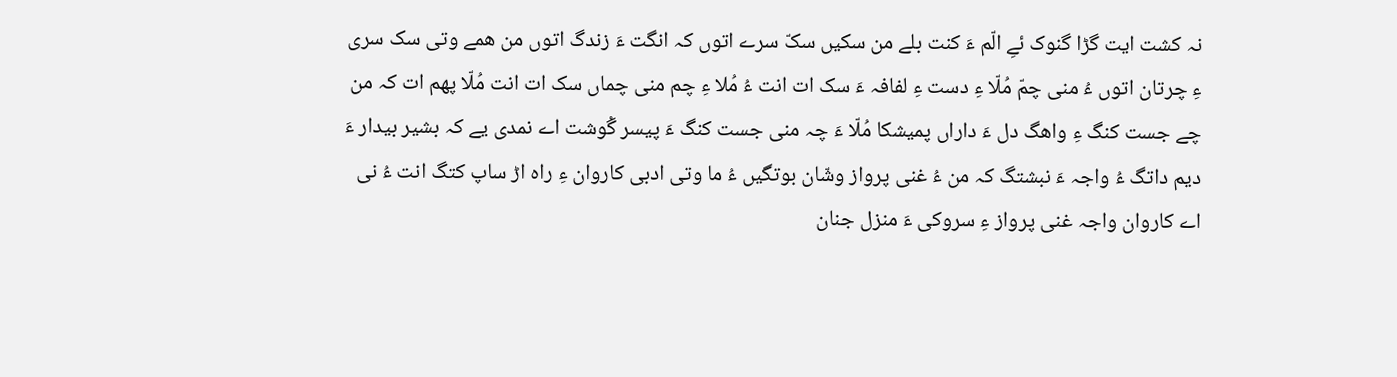نہ کشت ایت گڑا گنوک ئےِ الّم ءَ کنت بلے من سکیں سکّ سرے اتوں کہ انگت ءَ زندگ اتوں من ھمے وتی سک سری ءِ چرتان اتوں ءُ منی چمّ مُلّا ءِ دست ءِ لفافہ ءَ سک ات انت ءُ مُلا ءِ چم منی چماں سک ات انت مُلّا پھم ات کہ من چے جست کنگ ءِ واھگ دل ءَ داراں پمیشکا مُلّا ءَ چہ منی جست کنگ ءَ پیسر گْوشت اے نمدی یے کہ بشیر بیدار ءَ دیم داتگ ءُ واجہ ءَ نبشتگ کہ من ءُ غنی پرواز وشّان بوتگیں ءُ ما وتی ادبی کاروان ءِ راہ اڑ ساپ کتگ انت ءُ نی اے کاروان واجہ غنی پرواز ءِ سروکی ءَ منزل جنان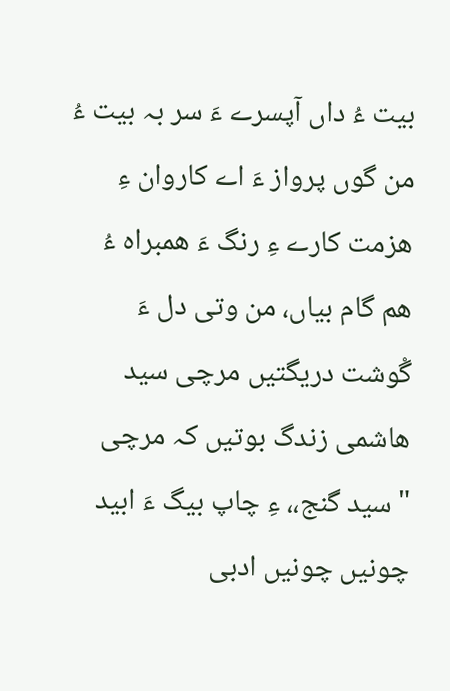بیت ءُ داں آپسرے ءَ سر بہ بیت ءُ من گوں پرواز ءَ اے کاروان ءِ ھزمت کارے ءِ رنگ ءَ ھمبراہ ءُ ھم گام بیاں، من وتی دل ءَ گْوشت دریگتیں مرچی سید ھاشمی زندگ بوتیں کہ مرچی "سید گنج،، ءِ چاپ بیگ ءَ ابید چونیں چونیں ادبی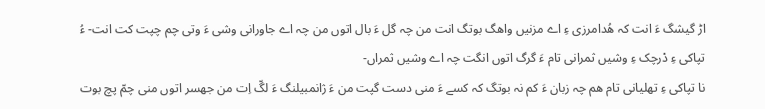اڑ گیشگ ءَ انت کہ ھُدامرزی ءِ اے مزنیں واھگ بوتگ انت من چہ گل ءَ بال اتوں من چہ اے جاورانی وشی ءَ وتی چم چپت کت انت- ءُ تپاکی ءِ دْرچک ءِ وشیں ثمرانی تام ءَ گرگ اتوں انگت چہ اے وشیں ثمراں-
نا تپاکی ءِ تھلیانی تام ھم چہ زبان ءَ کم نہ بوتگ کہ کسے ءَ منی دست گپت من ءَ ژانمبیلنگ ءَ لگّ اِت من جھسر اتوں منی چمّ پچ بوت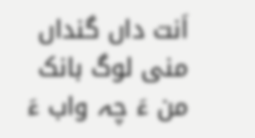اَنت داں گنداں منی لوگ بانک من ءَ چہ واب ءَ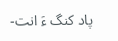پاد کنگ ءَ انت-